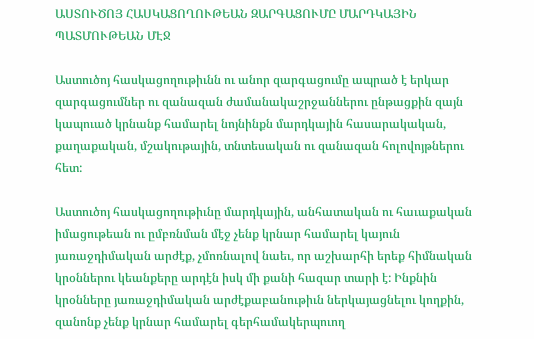ԱՍՏՈՒԾՈՅ ՀԱՍԿԱՑՈՂՈՒԹԵԱՆ ԶԱՐԳԱՑՈՒՄԸ ՄԱՐԴԿԱՅԻՆ ՊԱՏՄՈՒԹԵԱՆ ՄԷՋ

Աստուծոյ հասկացողութիւնն ու անոր զարգացումը ապրած է երկար զարգացումներ ու զանազան ժամանակաշրջաններու ընթացքին զայն կապուած կրնանք համարել նոյնինքն մարդկային հասարակական, քաղաքական, մշակութային, տնտեսական ու զանազան հոլովոյթներու հետ:

Աստուծոյ հասկացողութիւնը մարդկային, անհատական ու հաւաքական իմացութեան ու ըմբռնման մէջ չենք կրնար համարել կայուն յառաջդիմական արժէք, չմոռնալով նաեւ, որ աշխարհի երեք հիմնական կրօններու կեանքերը արդէն իսկ մի քանի հազար տարի է: Ինքնին կրօնները յառաջդիմական արժէքաբանութիւն ներկայացնելու կողքին, զանոնք չենք կրնար համարել գերհամակերպուող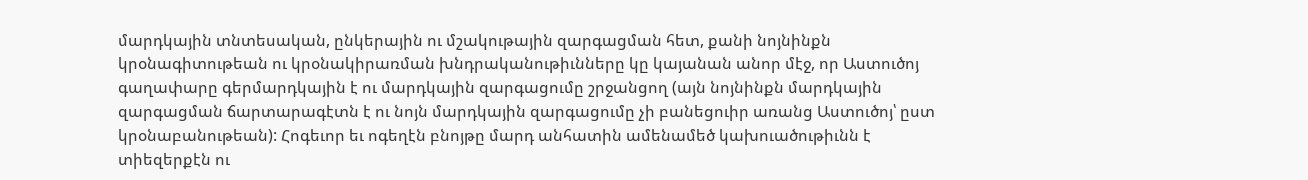մարդկային տնտեսական, ընկերային ու մշակութային զարգացման հետ, քանի նոյնինքն կրօնագիտութեան ու կրօնակիրառման խնդրականութիւնները կը կայանան անոր մէջ, որ Աստուծոյ գաղափարը գերմարդկային է ու մարդկային զարգացումը շրջանցող (այն նոյնինքն մարդկային զարգացման ճարտարագէտն է ու նոյն մարդկային զարգացումը չի բանեցուիր առանց Աստուծոյ՝ ըստ կրօնաբանութեան): Հոգեւոր եւ ոգեղէն բնոյթը մարդ անհատին ամենամեծ կախուածութիւնն է տիեզերքէն ու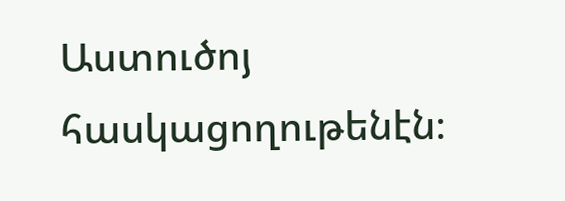Աստուծոյ հասկացողութենէն։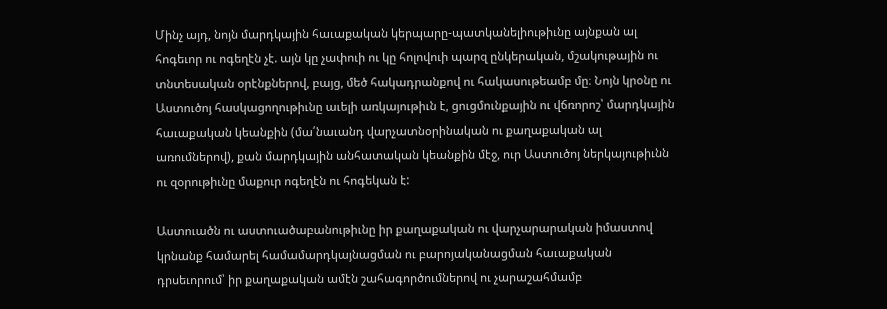Մինչ այդ, նոյն մարդկային հաւաքական կերպարը-պատկանելիութիւնը այնքան ալ հոգեւոր ու ոգեղէն չէ. այն կը չափուի ու կը հոլովուի պարզ ընկերական, մշակութային ու տնտեսական օրէնքներով, բայց, մեծ հակադրանքով ու հակասութեամբ մը։ Նոյն կրօնը ու Աստուծոյ հասկացողութիւնը աւելի առկայութիւն է, ցուցմունքային ու վճռորոշ՝ մարդկային հաւաքական կեանքին (մա՛նաւանդ վարչատնօրինական ու քաղաքական ալ առումներով), քան մարդկային անհատական կեանքին մէջ, ուր Աստուծոյ ներկայութիւնն ու զօրութիւնը մաքուր ոգեղէն ու հոգեկան է:

Աստուածն ու աստուածաբանութիւնը իր քաղաքական ու վարչարարական իմաստով կրնանք համարել համամարդկայնացման ու բարոյականացման հաւաքական դրսեւորում՝ իր քաղաքական ամէն շահագործումներով ու չարաշահմամբ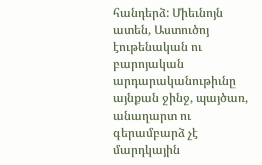հանդերձ: Միեւնոյն ատեն, Աստուծոյ էութենական ու բարոյական արդարականութիւնը այնքան ջինջ, պայծառ, անաղարտ ու գերամբարձ չէ մարդկային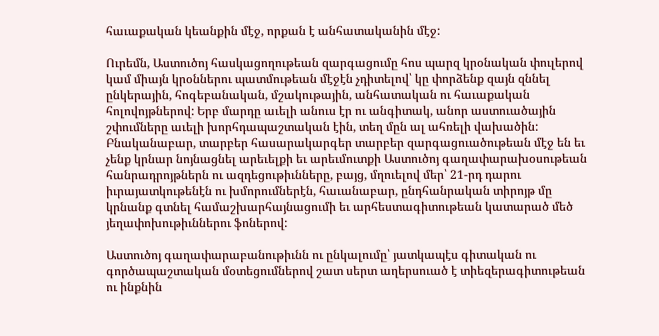հաւաքական կեանքին մէջ, որքան է անհատականին մէջ:

Ուրեմն, Աստուծոյ հասկացողութեան զարգացումը հոս պարզ կրօնական փուլերով կամ միայն կրօններու պատմութեան մէջէն չդիտելով՝ կը փորձենք զայն զննել ընկերային, հոգեբանական, մշակութային, անհատական ու հաւաքական հոլովոյթներով: Երբ մարդը աւելի անուս էր ու անգիտակ, անոր աստուածային շփումները աւելի խորհդապաշտական էին, տեղ մըն ալ ահռելի վախածին: Բնականաբար, տարբեր հասարակարգեր տարբեր զարգացուածութեան մէջ են եւ չենք կրնար նոյնացնել արեւելքի եւ արեւմուտքի Աստուծոյ գաղափարախօսութեան հանրադրոյթներն ու ազդեցութիւնները, բայց, մղուելով մեր՝ 21-րդ դարու իւրայատկութենէն ու խմորումներէն, հաւանաբար, ընդհանրական տիրոյթ մը կրնանք գտնել համաշխարհայնացումի եւ արհեստագիտութեան կատարած մեծ յեղափոխութիւններու ֆոներով:

Աստուծոյ գաղափարաբանութիւնն ու ընկալումը՝ յատկապէս գիտական ու գործապաշտական մօտեցումներով շատ սերտ աղերսուած է տիեզերագիտութեան ու ինքնին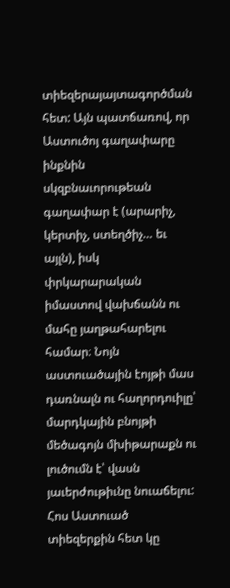տիեզերայայտագործման հետ: Այն պատճառով, որ Աստուծոյ գաղափարը ինքնին սկզբնաւորութեան գաղափար է (արարիչ, կերտիչ, ստեղծիչ… եւ այլն), իսկ փրկարարական իմաստով վախճանն ու մահը յաղթահարելու համար։ Նոյն աստուածային էոյթի մաս դառնալն ու հաղորդուիլը՝ մարդկային բնոյթի մեծագոյն մխիթարաքն ու լուծումն է՝ վասն յաւերժութիւնը նուաճելու: Հոս Աստուած տիեզերքին հետ կը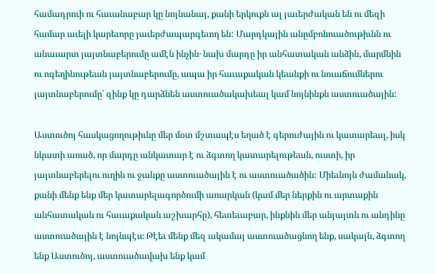համադրուի ու հաւանաբար կը նոյնանայ, քանի երկուքն ալ յաւերժական են ու մեզի համար աւելի կարեւորը յաւերժապարգեւող են: Մարդկային անըմբռնուածութիւնն ու անաւարտ յայտնաբերումը ամէն ինչին․ նախ մարդը իր անհատական անձին, մարմնին ու ոգեղինութեան յայտնաբերումը, ապա իր հաւաքական կեանքի ու նուաճումներու յայտնաբերումը՝ զինք կը դարձնեն աստուածակախեալ կամ նոյնինքն աստուածային:

Աստուծոյ հասկացողութիւնը մեր մօտ մշտապէս եղած է գերուժային ու կատարեալ, իսկ նկատի առած, որ մարդը անկատար է ու ձգտող կատարելութեան, ուստի, իր յայտնաբերելու ուղին ու ջանքը աստուածային է ու աստուածածին: Միեւնոյն ժամանակ, քանի մենք ենք մեր կատարելագործումի առարկան (կամ մեր ներքին ու արտաքին անհատական ու հաւաքական աշխարհը), հետեւաբար, ինքնին մեր անյայտն ու անդինը աստուածային է նոյնպէս։ Թէեւ մենք մեզ ակամայ աստուածացնող ենք, սակայն, ձգտող ենք Աստուծոյ, աստուածավախ ենք կամ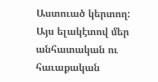Աստուած կերտող: Այս ելակէտով մեր անհատական ու հաւաքական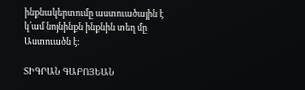ինքնակերտումը աստուածային է կ՛ամ նոյնինքն ինքնին տեղ մը Աստուածն է:

ՏԻԳՐԱՆ ԳԱԲՈՅԵԱՆ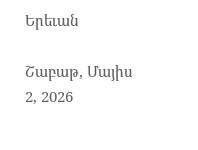Երեւան

Շաբաթ, Մայիս 2, 2026